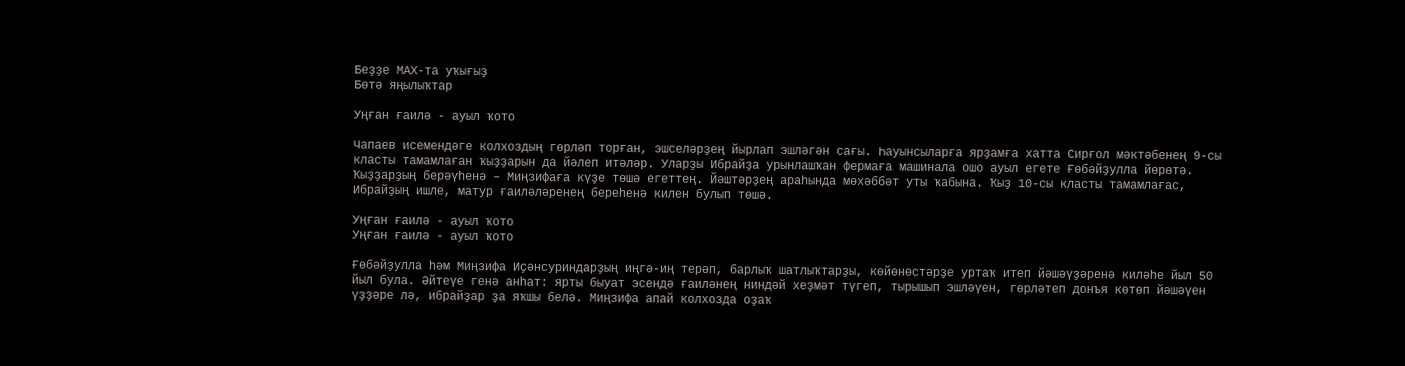Беҙҙе МАХ-та уҡығыҙ
Бөтә яңылыҡтар

Уңған ғаилә - ауыл ҡото

Чапаев исемендәге колхоздың гөрләп торған, эшселәрҙең йырлап эшләгән сағы. Һауынсыларға ярҙамға хатта Сирғол мәктәбенең 9-сы класты тамамлаған ҡыҙҙарын да йәлеп итәләр. Уларҙы Ибрайҙа урынлашҡан фермаға машинала ошо ауыл егете Ғөбәйҙулла йөрөтә. Ҡыҙҙарҙың берәүһенә – Миңзифаға күҙе төшә егеттең. Йәштәрҙең араһында мөхәббәт уты ҡабына. Ҡыҙ 10-сы класты тамамлағас, Ибрайҙың ишле, матур ғаиләләренең береһенә килен булып төшә.

Уңған ғаилә - ауыл ҡото
Уңған ғаилә - ауыл ҡото

Ғөбәйҙулла һәм Миңзифа Иҫәнсуриндарҙың иңгә-иң терәп, барлыҡ шатлыҡтарҙы, көйөнөстәрҙе уртаҡ итеп йәшәүҙәренә киләһе йыл 50 йыл була. Әйтеүе генә анһат: ярты быуат эсендә ғаиләнең ниндәй хеҙмәт түгеп, тырышып эшләүен, гөрләтеп донъя көтөп йәшәүен үҙҙәре лә, ибрайҙар ҙа яҡшы белә. Миңзифа апай колхозда оҙаҡ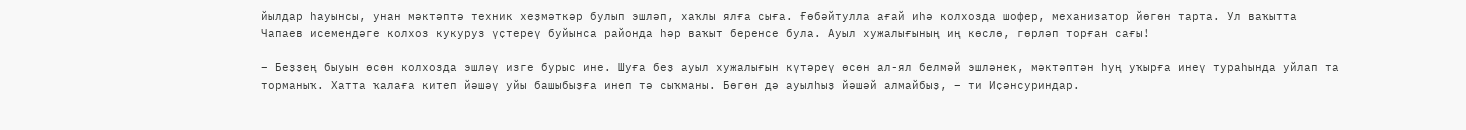йылдар һауынсы, унан мәктәптә техник хеҙмәткәр булып эшләп, хаҡлы ялға сыға. Ғөбәйтулла ағай иһә колхозда шофер, механизатор йөгөн тарта. Ул ваҡытта Чапаев исемендәге колхоз кукуруз үҫтереү буйынса районда һәр ваҡыт беренсе була. Ауыл хужалығының иң көслө, гөрләп торған сағы!

– Беҙҙең быуын өсөн колхозда эшләү изге бурыс ине. Шуға беҙ ауыл хужалығын күтәреү өсөн ал-ял белмәй эшләнек, мәктәптән һуң уҡырға инеү тураһында уйлап та торманыҡ. Хатта ҡалаға китеп йәшәү уйы башыбыҙға инеп тә сыҡманы. Бөгөн дә ауылһыҙ йәшәй алмайбыҙ, – ти Иҫәнсуриндар.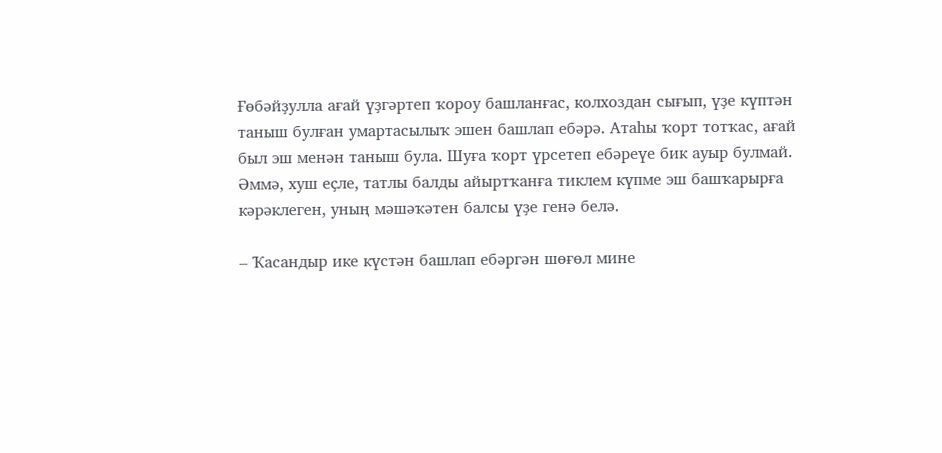Ғөбәйҙулла ағай үҙгәртеп ҡороу башланғас, колхоздан сығып, үҙе күптән таныш булған умартасылыҡ эшен башлап ебәрә. Атаһы ҡорт тотҡас, ағай был эш менән таныш була. Шуға ҡорт үрсетеп ебәреүе бик ауыр булмай. Әммә, хуш еҫле, татлы балды айыртҡанға тиклем күпме эш башҡарырға кәрәклеген, уның мәшәҡәтен балсы үҙе генә белә.

– Ҡасандыр ике күстән башлап ебәргән шөғөл мине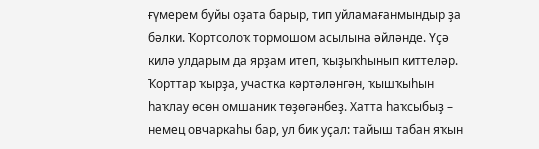ғүмерем буйы оҙата барыр, тип уйламағанмындыр ҙа бәлки. Ҡортсолоҡ тормошом асылына әйләнде. Үҫә килә улдарым да ярҙам итеп, ҡыҙыҡһынып киттеләр. Ҡорттар ҡырҙа, участка кәртәләнгән, ҡышҡыһын һаҡлау өсөн омшаник төҙөгәнбеҙ. Хатта һаҡсыбыҙ – немец овчаркаһы бар, ул бик уҫал: тайыш табан яҡын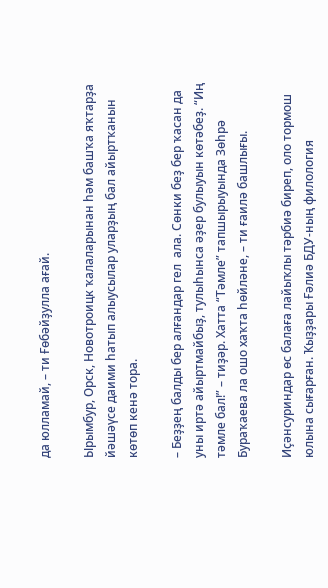да юлламай, – ти Ғөбәйҙулла ағай.

Ырымбур, Орск, Новотроицк ҡалаларынан һәм башҡа яҡтарҙа йәшәүсе даими һатып алыусылар уларҙың бал айыртҡанын көтөп кенә тора.

– Беҙҙең балды бер алғандар гел  ала. Сөнки беҙ бер ҡасан да уны иртә айыртмайбыҙ, тулыһынса әҙер булыуын көтәбеҙ. “Иң тәмле бал!” – тиҙәр. Хатта “Тәмле” тапшырыуында Зөһрә Бураҡаева ла ошо хаҡта һөйләне, – ти ғаилә башлығы.

Иҫәнсуриндар өс балаға лайыҡлы тәрбиә биреп, оло тормош юлына сығарған. Ҡыҙҙары Ғәлиә БДУ-ның филология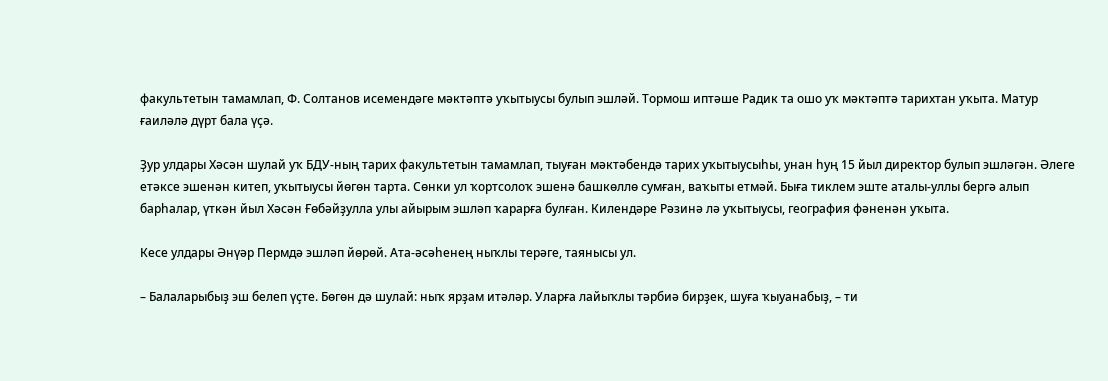факультетын тамамлап, Ф. Солтанов исемендәге мәктәптә уҡытыусы булып эшләй. Тормош иптәше Радик та ошо уҡ мәктәптә тарихтан уҡыта. Матур ғаиләлә дүрт бала үҫә.

Ҙур улдары Хәсән шулай уҡ БДУ-ның тарих факультетын тамамлап, тыуған мәктәбендә тарих уҡытыусыһы, унан һуң 15 йыл директор булып эшләгән. Әлеге етәксе эшенән китеп, уҡытыусы йөгөн тарта. Сөнки ул ҡортсолоҡ эшенә башкөллө сумған, ваҡыты етмәй. Быға тиклем эште аталы-уллы бергә алып барһалар, үткән йыл Хәсән Ғөбәйҙулла улы айырым эшләп ҡарарға булған. Килендәре Рәзинә лә уҡытыусы, география фәненән уҡыта.

Кесе улдары Әнүәр Пермдә эшләп йөрөй. Ата-әсәһенең ныҡлы терәге, таянысы ул.

– Балаларыбыҙ эш белеп үҫте. Бөгөн дә шулай: ныҡ ярҙам итәләр. Уларға лайыҡлы тәрбиә бирҙек, шуға ҡыуанабыҙ, – ти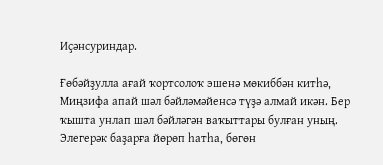Иҫәнсуриндар.

Ғөбәйҙулла ағай ҡортсолоҡ эшенә мөкиббән китһә, Миңзифа апай шәл бәйләмәйенсә түҙә алмай икән. Бер ҡышта унлап шәл бәйләгән ваҡыттары булған уның. Элегерәк баҙарға йөрөп һатһа, бөгөн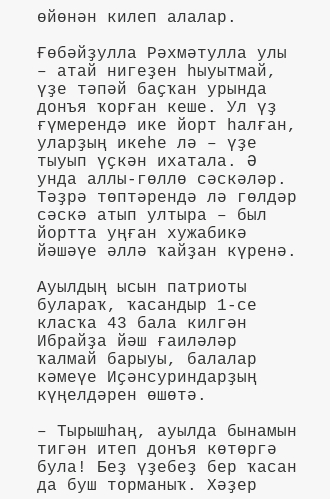өйөнән килеп алалар.

Ғөбәйҙулла Рәхмәтулла улы – атай нигеҙен һыуытмай, үҙе тәпәй баҫҡан урында донъя ҡорған кеше. Ул үҙ ғүмерендә ике йорт һалған, уларҙың икеһе лә – үҙе тыуып үҫкән ихатала. Ә унда аллы-гөллө сәскәләр. Тәҙрә төптәрендә лә гөлдәр сәскә атып ултыра – был йортта уңған хужабикә йәшәүе әллә ҡайҙан күренә.

Ауылдың ысын патриоты булараҡ, ҡасандыр 1-се класҡа 43 бала килгән Ибрайҙа йәш ғаиләләр ҡалмай барыуы, балалар кәмеүе Иҫәнсуриндарҙың күңелдәрен өшөтә.

– Тырышһаң, ауылда бынамын тигән итеп донъя көтөргә була! Беҙ үҙебеҙ бер ҡасан да буш торманыҡ. Хәҙер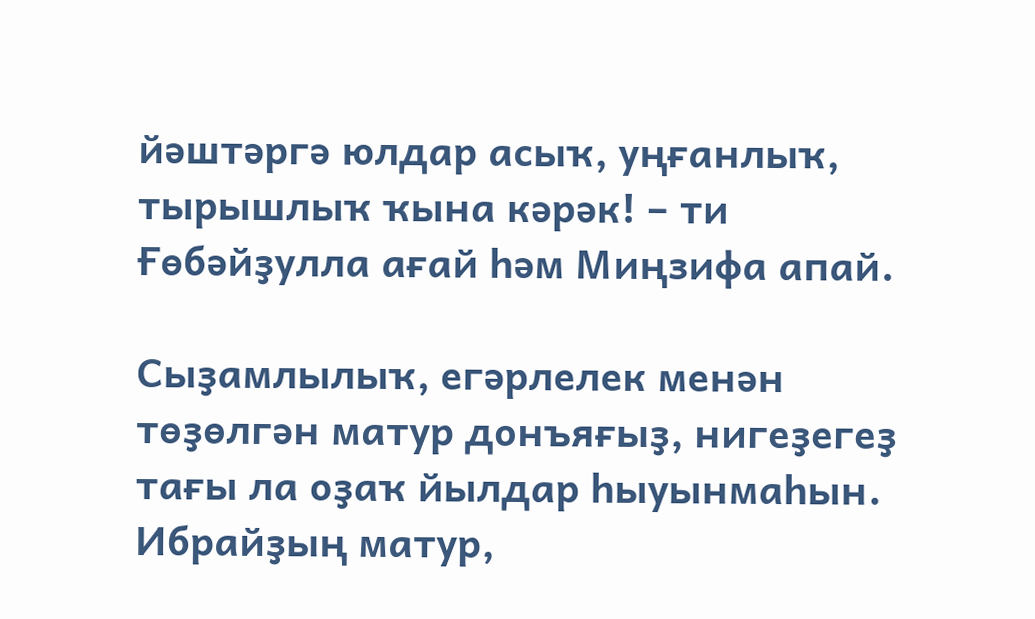йәштәргә юлдар асыҡ, уңғанлыҡ, тырышлыҡ ҡына кәрәк! – ти Ғөбәйҙулла ағай һәм Миңзифа апай.

Сыҙамлылыҡ, егәрлелек менән төҙөлгән матур донъяғыҙ, нигеҙегеҙ тағы ла оҙаҡ йылдар һыуынмаһын. Ибрайҙың матур,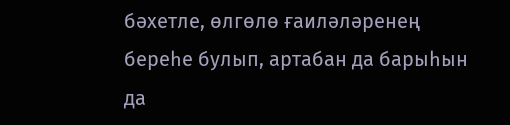бәхетле, өлгөлө ғаиләләренең береһе булып, артабан да барыһын да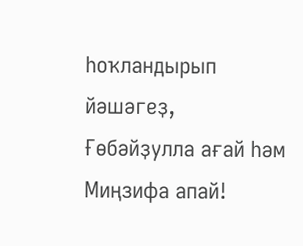һоҡландырып йәшәгеҙ, Ғөбәйҙулла ағай һәм Миңзифа апай!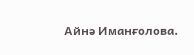Айнә Иманғолова.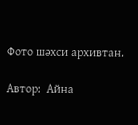Фото шәхси архивтан.

Автор:  Айна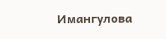Имангулова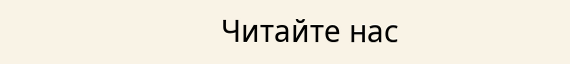Читайте нас